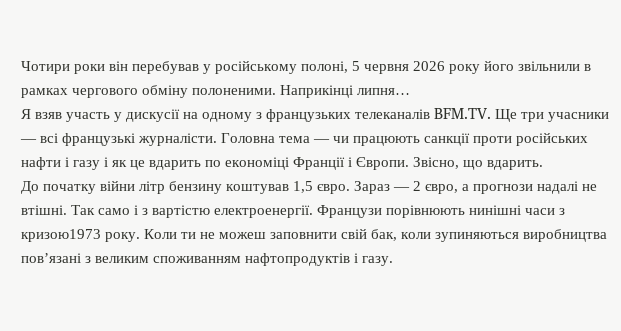Чотири роки він перебував у російському полоні, 5 червня 2026 року його звільнили в рамках чергового обміну полоненими. Наприкінці липня…
Я взяв участь у дискусії на одному з французьких телеканалів BFM.TV. Ще три учасники — всі французькі журналісти. Головна тема — чи працюють санкції проти російських нафти і газу і як це вдарить по економіці Франції і Європи. Звісно, що вдарить.
До початку війни літр бензину коштував 1,5 євро. Зараз — 2 євро, а прогнози надалі не втішні. Так само і з вартістю електроенергії. Французи порівнюють нинішні часи з кризою1973 року. Коли ти не можеш заповнити свій бак, коли зупиняються виробництва пов’язані з великим споживанням нафтопродуктів і газу.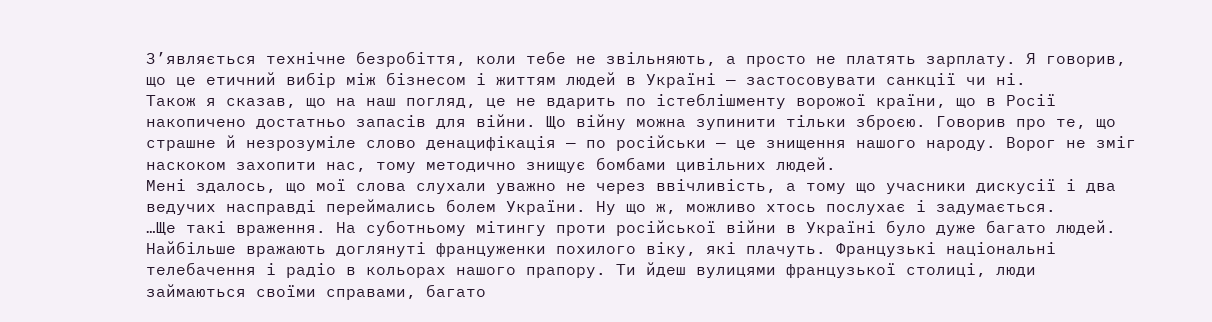З’являється технічне безробіття, коли тебе не звільняють, а просто не платять зарплату. Я говорив, що це етичний вибір між бізнесом і життям людей в Україні — застосовувати санкції чи ні.
Також я сказав, що на наш погляд, це не вдарить по істеблішменту ворожої країни, що в Росії накопичено достатньо запасів для війни. Що війну можна зупинити тільки зброєю. Говорив про те, що страшне й незрозуміле слово денацифікація — по російськи — це знищення нашого народу. Ворог не зміг наскоком захопити нас, тому методично знищує бомбами цивільних людей.
Мені здалось, що мої слова слухали уважно не через ввічливість, а тому що учасники дискусії і два ведучих насправді переймались болем України. Ну що ж, можливо хтось послухає і задумається.
…Ще такі враження. На суботньому мітингу проти російської війни в Україні було дуже багато людей. Найбільше вражають доглянуті француженки похилого віку, які плачуть. Французькі національні телебачення і радіо в кольорах нашого прапору. Ти йдеш вулицями французької столиці, люди займаються своїми справами, багато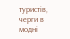туристів, черги в модні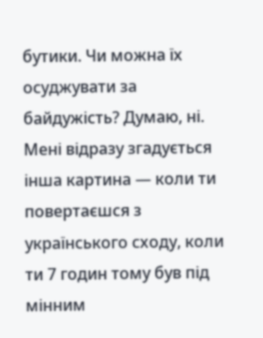бутики. Чи можна їх осуджувати за байдужість? Думаю, ні. Мені відразу згадується інша картина — коли ти повертаєшся з українського сходу, коли ти 7 годин тому був під мінним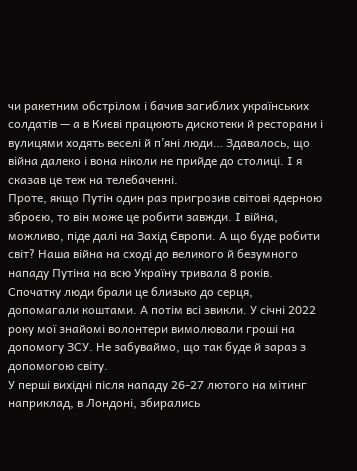чи ракетним обстрілом і бачив загиблих українських солдатів — а в Києві працюють дискотеки й ресторани і вулицями ходять веселі й п’яні люди… Здавалось, що війна далеко і вона ніколи не прийде до столиці. І я сказав це теж на телебаченні.
Проте, якщо Путін один раз пригрозив світові ядерною зброєю, то він може це робити завжди. І війна, можливо, піде далі на Захід Європи. А що буде робити світ? Наша війна на сході до великого й безумного нападу Путіна на всю Україну тривала 8 років. Спочатку люди брали це близько до серця, допомагали коштами. А потім всі звикли. У січні 2022 року мої знайомі волонтери вимолювали гроші на допомогу ЗСУ. Не забуваймо, що так буде й зараз з допомогою світу.
У перші вихідні після нападу 26-27 лютого на мітинг наприклад, в Лондоні, збирались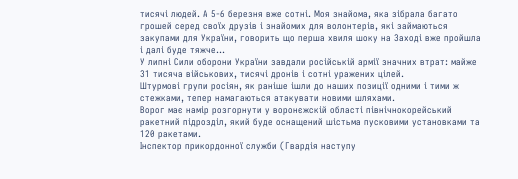тисячі людей. А 5-6 березня вже сотні. Моя знайома, яка зібрала багато грошей серед своїх друзів і знайомих для волонтерів, які займаються закупами для України, говорить що перша хвиля шоку на Заході вже пройшла і далі буде тяжче…
У липні Сили оборони України завдали російській армії значних втрат: майже 31 тисяча військових, тисячі дронів і сотні уражених цілей.
Штурмові групи росіян, як раніше ішли до наших позиції одними і тими ж стежками, тепер намагаються атакувати новими шляхами.
Ворог має намір розгорнути у воронєжскій області північнокорейський ракетний підрозділ, який буде оснащений шістьма пусковими установками та 120 ракетами.
Інспектор прикордонної служби (Гвардія наступу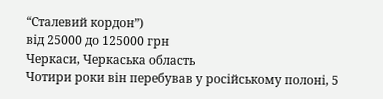“Сталевий кордон”)
від 25000 до 125000 грн
Черкаси, Черкаська область
Чотири роки він перебував у російському полоні, 5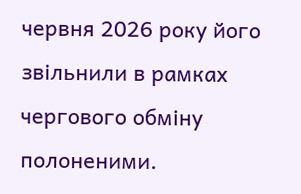червня 2026 року його звільнили в рамках чергового обміну полоненими.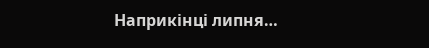Наприкінці липня…